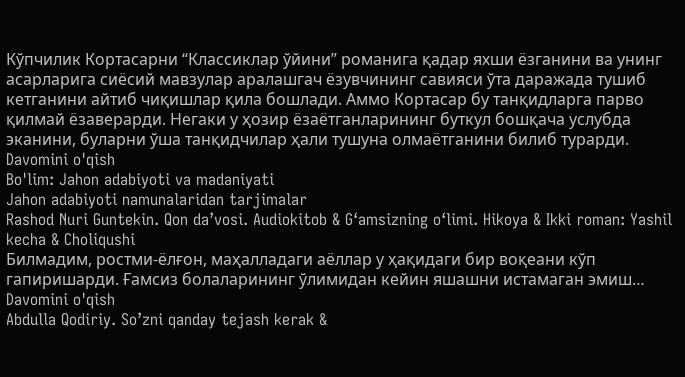Кўпчилик Кортасарни “Классиклар ўйини” романига қадар яхши ёзганини ва унинг асарларига сиёсий мавзулар аралашгач ёзувчининг савияси ўта даражада тушиб кетганини айтиб чиқишлар қила бошлади. Аммо Кортасар бу танқидларга парво қилмай ёзаверарди. Негаки у ҳозир ёзаётганларининг буткул бошқача услубда эканини, буларни ўша танқидчилар ҳали тушуна олмаётганини билиб турарди. Davomini o'qish
Bo'lim: Jahon adabiyoti va madaniyati
Jahon adabiyoti namunalaridan tarjimalar
Rashod Nuri Guntekin. Qon da’vosi. Audiokitob & G‘amsizning o‘limi. Hikoya & Ikki roman: Yashil kecha & Choliqushi
Билмадим, ростми-ёлғон, маҳалладаги аёллар у ҳақидаги бир воқеани кўп гапиришарди. Ғамсиз болаларининг ўлимидан кейин яшашни истамаган эмиш… Davomini o'qish
Abdulla Qodiriy. So’zni qanday tejash kerak &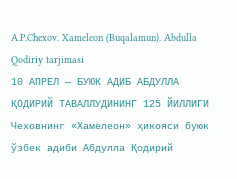A.P.Chexov. Xameleon (Buqalamun). Abdulla Qodiriy tarjimasi
10 АПРЕЛ — БУЮК АДИБ АБДУЛЛА ҚОДИРИЙ ТАВАЛЛУДИНИНГ 125 ЙИЛЛИГИ
Чеховнинг «Хамелеон» ҳикояси буюк ўзбек адиби Абдулла Қодирий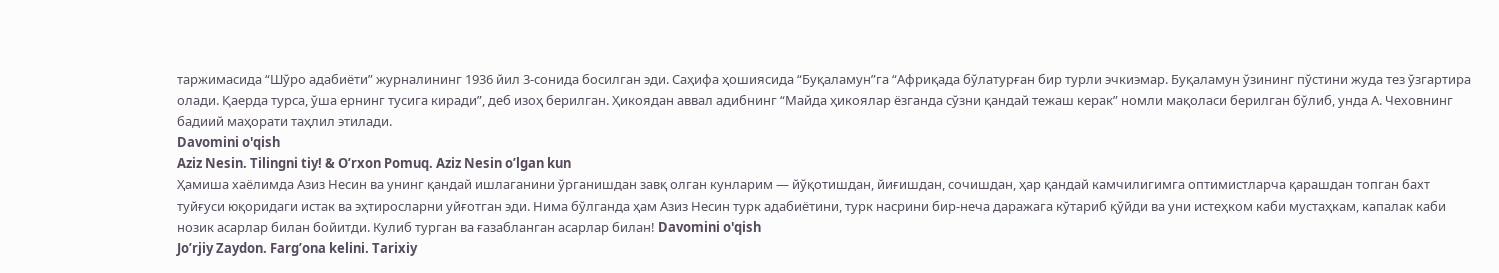таржимасида “Шўро адабиёти” журналининг 1936 йил 3-сонида босилган эди. Саҳифа ҳошиясида “Буқаламун”га “Африқада бўлатурған бир турли эчкиэмар. Буқаламун ўзининг пўстини жуда тез ўзгартира олади. Қаерда турса, ўша ернинг тусига киради”, деб изоҳ берилган. Ҳикоядан аввал адибнинг “Майда ҳикоялар ёзганда сўзни қандай тежаш керак” номли мақоласи берилган бўлиб, унда А. Чеховнинг бадиий маҳорати таҳлил этилади.
Davomini o'qish
Aziz Nesin. Tilingni tiy! & O’rxon Pomuq. Aziz Nesin o’lgan kun
Ҳамиша хаёлимда Азиз Несин ва унинг қандай ишлаганини ўрганишдан завқ олган кунларим — йўқотишдан, йиғишдан, сочишдан, ҳар қандай камчилигимга оптимистларча қарашдан топган бахт туйғуси юқоридаги истак ва эҳтиросларни уйғотган эди. Нима бўлганда ҳам Азиз Несин турк адабиётини, турк насрини бир-неча даражага кўтариб қўйди ва уни истеҳком каби мустаҳкам, капалак каби нозик асарлар билан бойитди. Кулиб турган ва ғазабланган асарлар билан! Davomini o'qish
Jo’rjiy Zaydon. Farg’ona kelini. Tarixiy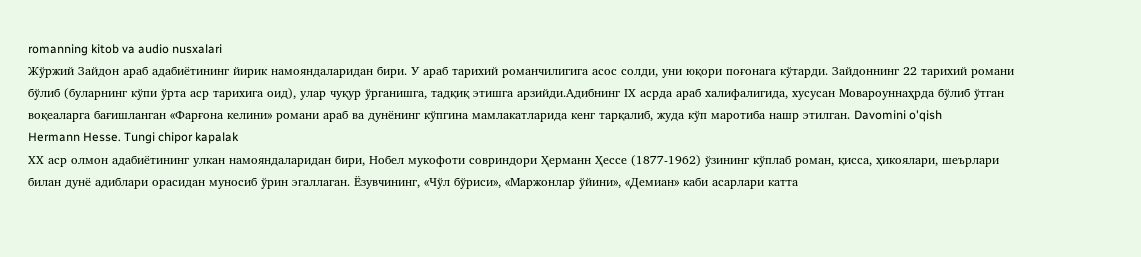romanning kitob va audio nusxalari
Жўржий Зайдон араб адабиётининг йирик намояндаларидан бири. У араб тарихий романчилигига асос солди, уни юқори поғонага кўтарди. Зайдоннинг 22 тарихий романи бўлиб (буларнинг кўпи ўрта аср тарихига оид), улар чуқур ўрганишга, тадқиқ этишга арзийди.Адибнинг IХ асрда араб халифалигида, хусусан Мовароуннаҳрда бўлиб ўтган воқеаларга бағишланган «Фарғона келини» романи араб ва дунёнинг кўпгина мамлакатларида кенг тарқалиб, жуда кўп маротиба нашр этилган. Davomini o'qish
Hermann Hesse. Tungi chipor kapalak
ХХ аср олмон адабиётининг улкан намояндаларидан бири, Нобел мукофоти совриндори Ҳерманн Ҳессе (1877-1962) ўзининг кўплаб роман, қисса, ҳикоялари, шеърлари билан дунё адиблари орасидан муносиб ўрин эгаллаган. Ёзувчининг, «Чўл бўриси», «Маржонлар ўйини», «Демиан» каби асарлари катта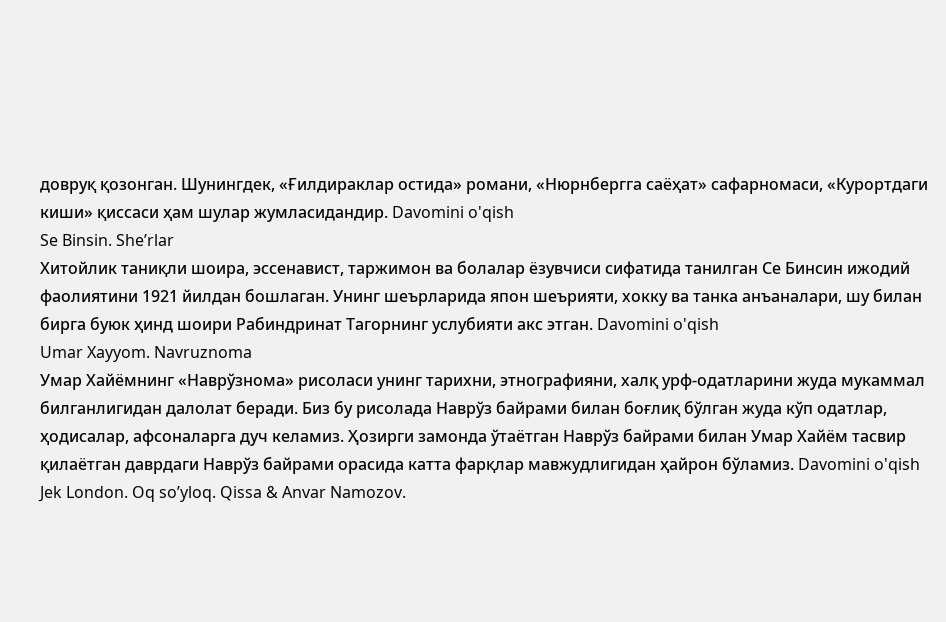довруқ қозонган. Шунингдек, «Ғилдираклар остида» романи, «Нюрнбергга саёҳат» сафарномаси, «Курортдаги киши» қиссаси ҳам шулар жумласидандир. Davomini o'qish
Se Binsin. She’rlar
Хитойлик таниқли шоира, эссенавист, таржимон ва болалар ёзувчиси сифатида танилган Се Бинсин ижодий фаолиятини 1921 йилдан бошлаган. Унинг шеърларида япон шеърияти, хокку ва танка анъаналари, шу билан бирга буюк ҳинд шоири Рабиндринат Тагорнинг услубияти акс этган. Davomini o'qish
Umar Xayyom. Navruznoma
Умар Хайёмнинг «Наврўзнома» рисоласи унинг тарихни, этнографияни, халқ урф-одатларини жуда мукаммал билганлигидан далолат беради. Биз бу рисолада Наврўз байрами билан боғлиқ бўлган жуда кўп одатлар, ҳодисалар, афсоналарга дуч келамиз. Ҳозирги замонда ўтаётган Наврўз байрами билан Умар Хайём тасвир қилаётган даврдаги Наврўз байрами орасида катта фарқлар мавжудлигидан ҳайрон бўламиз. Davomini o'qish
Jek London. Oq so’yloq. Qissa & Anvar Namozov.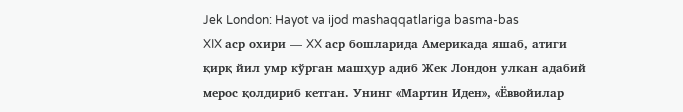Jek London: Hayot va ijod mashaqqatlariga basma-bas
XIX аср охири — XX аср бошларида Америкада яшаб, атиги қирқ йил умр кўрган машҳур адиб Жек Лондон улкан адабий мерос қолдириб кетган. Унинг «Мартин Иден», «Ёввойилар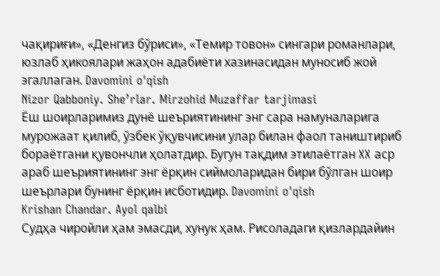чақириғи», «Денгиз бўриси», «Темир товон» сингари романлари, юзлаб ҳикоялари жаҳон адабиёти хазинасидан муносиб жой эгаллаган. Davomini o'qish
Nizor Qabboniy. She’rlar. Mirzohid Muzaffar tarjimasi
Ёш шоирларимиз дунё шеъриятининг энг сара намуналарига мурожаат қилиб, ўзбек ўқувчисини улар билан фаол таништириб бораётгани қувончли ҳолатдир. Бугун тақдим этилаётган XX аср араб шеъриятининг энг ёрқин сиймоларидан бири бўлган шоир шеърлари бунинг ёрқин исботидир. Davomini o'qish
Krishan Chandar. Ayol qalbi
Судҳа чиройли ҳам эмасди, хунук ҳам. Рисоладаги қизлардайин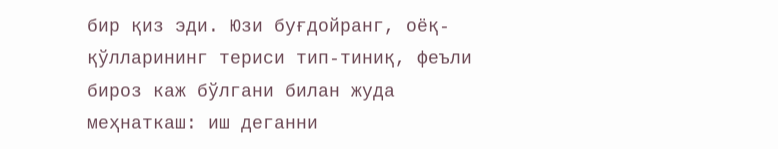бир қиз эди. Юзи буғдойранг, оёқ-қўлларининг териси тип-тиниқ, феъли бироз каж бўлгани билан жуда меҳнаткаш: иш деганни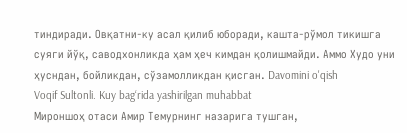тиндиради. Овқатни-ку асал қилиб юборади, кашта-рўмол тикишга суяги йўқ, саводхонликда ҳам ҳеч кимдан қолишмайди. Аммо Худо уни ҳусндан, бойликдан, сўзамолликдан қисган. Davomini o'qish
Voqif Sultonli. Kuy bag‘rida yashirilgan muhabbat
Мироншоҳ отаси Амир Темурнинг назарига тушган,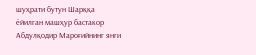шуҳрати бутун Шарққа ёйилган машҳур бастакор Абдулқодир Мароғийнинг янги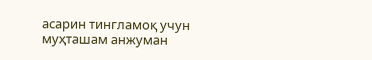асарин тингламоқ учун муҳташам анжуман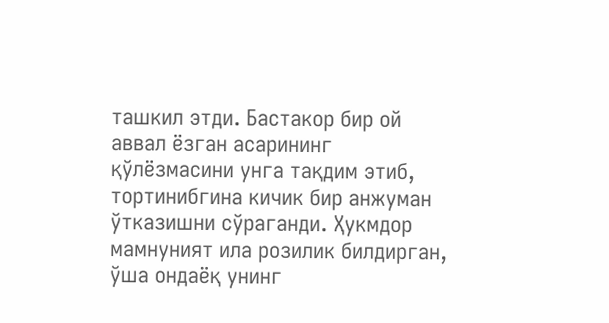ташкил этди. Бастакор бир ой аввал ёзган асарининг қўлёзмасини унга тақдим этиб, тортинибгина кичик бир анжуман ўтказишни сўраганди. Ҳукмдор мамнуният ила розилик билдирган, ўша ондаёқ унинг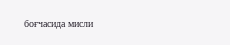боғчасида мисли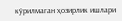кўрилмаган ҳозирлик ишлари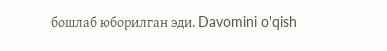бошлаб юборилган эди. Davomini o'qish